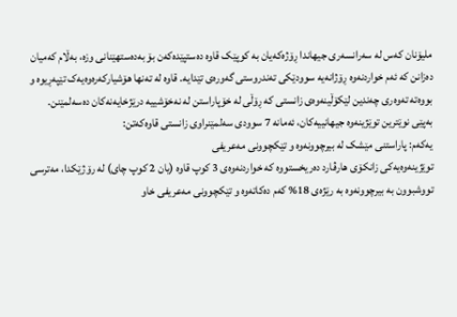ملیۆنان کەس لە سەرانسەری جیهاندا ڕۆژەکەیان بە کوپێک قاوە دەستپێدەکەن بۆ بەدەستهێنانی وزە، بەڵام کەمیان دەزانن کە ئەم خواردنەوە ڕۆژانەیە سوودێکی تەندروستی گەورەی تێدایە. قاوە لە تەنها هۆشیارکەرەوەیەک تێپەڕیوە و بووەتە تەوەری چەندین لێکۆڵینەوەی زانستی کە ڕۆڵی لە خۆپاراستن لە نەخۆشییە درێژخایەنەکان دەسەلمێنن.
بەپێی نوێترین توێژینەوە جیهانییەکان، ئەمانە 7 سوودی سەلمێنراوی زانستی قاوەکەتن:
یەکەم: پاراستنی مێشک لە بیرچوونەوە و تێکچوونی مەعریفی
توێژینەوەیەکی زانکۆی هارڤارد دەریخستووە کە خواردنەوەی 3 کوپ قاوە (یان 2 کوپ چای) لە رۆژێکدا، مەترسی تووشبوون بە بیرچوونەوە بە رێژەی 18% کەم دەکاتەوە و تێکچوونی مەعریفی خاو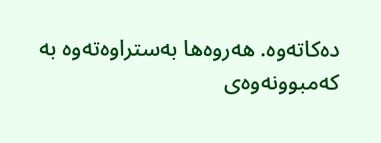دەکاتەوە. هەروەها بەستراوەتەوە بە کەمبوونەوەی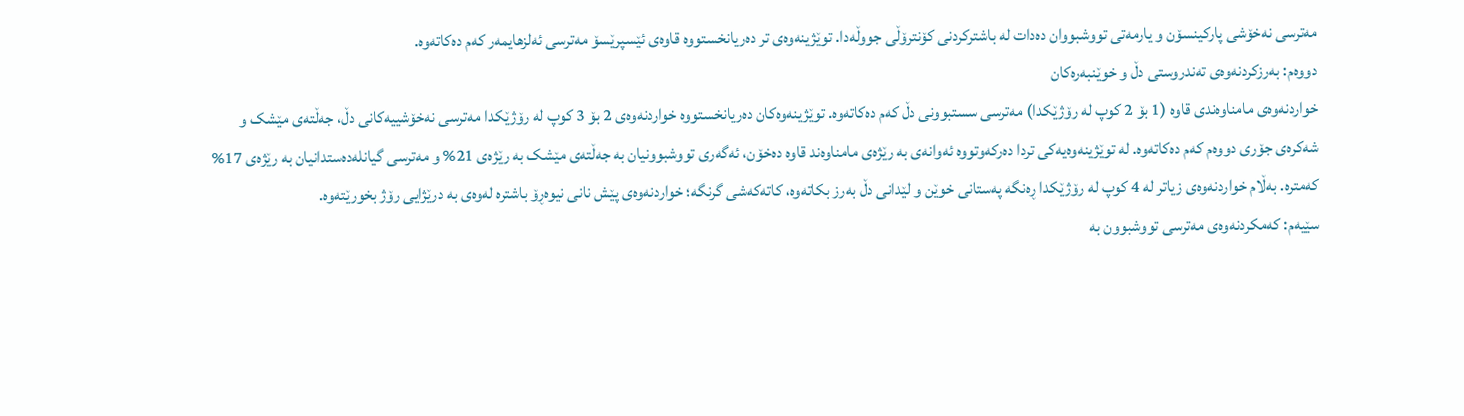مەترسی نەخۆشی پارکینسۆن و یارمەتی تووشبووان دەدات لە باشترکردنی کۆنترۆڵی جووڵەدا. توێژینەوەی تر دەریانخستووە قاوەی ئێسپرێسۆ مەترسی ئەلزهایمەر کەم دەکاتەوە.
دووەم: بەرزکردنەوەی تەندروستی دڵ و خوێنبەرەکان
خواردنەوەی مامناوەندی قاوە (1 بۆ 2 کوپ لە رۆژێکدا) مەترسی سستبوونی دڵ کەم دەکاتەوە. توێژینەوەکان دەریانخستووە خواردنەوەی 2 بۆ 3 کوپ لە رۆژێکدا مەترسی نەخۆشییەکانی دڵ، جەڵتەی مێشک و شەکرەی جۆری دووەم کەم دەکاتەوە. لە توێژینەوەیەکی تردا دەرکەوتووە ئەوانەی بە رێژەی مامناوەند قاوە دەخۆن، ئەگەری تووشبوونیان بە جەڵتەی مێشک بە رێژەی 21% و مەترسی گیانلەدەستدانیان بە رێژەی 17% کەمترە. بەڵام خواردنەوەی زیاتر لە 4 کوپ لە رۆژێکدا ڕەنگە پەستانی خوێن و لێدانی دڵ بەرز بکاتەوە، کاتەکەشی گرنگە؛ خواردنەوەی پێش نانی نیوەڕۆ باشترە لەوەی بە درێژایی رۆژ بخورێتەوە.
سێیەم: کەمکردنەوەی مەترسی تووشبوون بە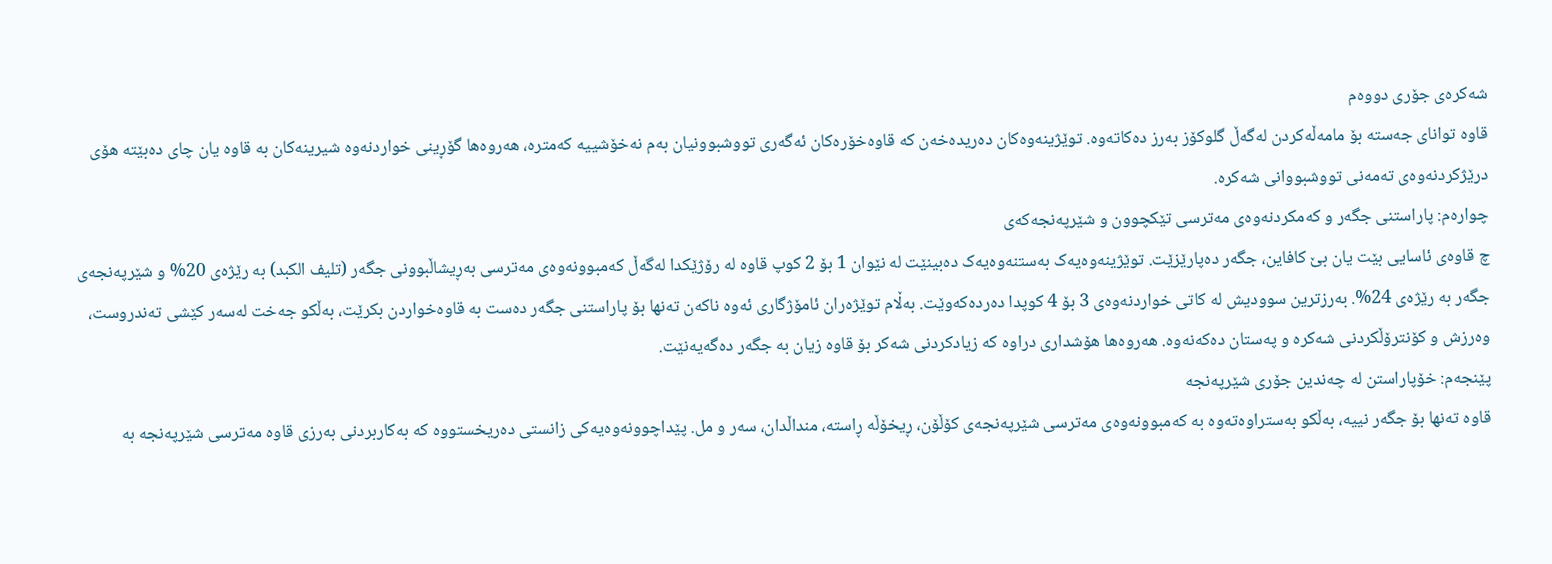شەکرەی جۆری دووەم
قاوە توانای جەستە بۆ مامەڵەکردن لەگەڵ گلوکۆز بەرز دەکاتەوە. توێژینەوەکان دەریدەخەن کە قاوەخۆرەکان ئەگەری تووشبوونیان بەم نەخۆشییە کەمترە، هەروەها گۆڕینی خواردنەوە شیرینەکان بە قاوە یان چای دەبێتە هۆی درێژکردنەوەی تەمەنی تووشبووانی شەکرە.
چوارەم: پاراستنی جگەر و کەمکردنەوەی مەترسی تێکچوون و شێرپەنجەکەی
چ قاوەی ئاسایی بێت یان بێ کافاین، جگەر دەپارێزێت. توێژینەوەیەک بەستنەوەیەک دەبینێت لە نێوان 1 بۆ 2 کوپ قاوە لە رۆژێکدا لەگەڵ کەمبوونەوەی مەترسی بەڕیشاڵبوونی جگەر (تلیف الکبد) بە رێژەی 20% و شێرپەنجەی جگەر بە رێژەی 24%. بەرزترین سوودیش لە کاتی خواردنەوەی 3 بۆ 4 کوپدا دەردەکەوێت. بەڵام توێژەران ئامۆژگاری ئەوە ناکەن تەنها بۆ پاراستنی جگەر دەست بە قاوەخواردن بکرێت، بەڵکو جەخت لەسەر کێشی تەندروست، وەرزش و کۆنترۆڵکردنی شەکرە و پەستان دەکەنەوە. هەروەها هۆشداری دراوە کە زیادکردنی شەکر بۆ قاوە زیان بە جگەر دەگەیەنێت.
پێنجەم: خۆپاراستن لە چەندین جۆری شێرپەنجە
قاوە تەنها بۆ جگەر نییە، بەڵکو بەستراوەتەوە بە کەمبوونەوەی مەترسی شێرپەنجەی کۆڵۆن، ڕیخۆڵە ڕاستە، منداڵدان، سەر و مل. پێداچوونەوەیەکی زانستی دەریخستووە کە بەکاربردنی بەرزی قاوە مەترسی شێرپەنجە بە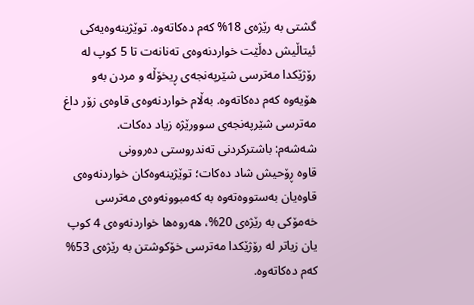گشتی بە رێژەی 18% کەم دەکاتەوە. توێژینەوەیەکی ئیتاڵیش دەڵێت خواردنەوەی تەنانەت تا 5 کوپ لە رۆژێکدا مەترسی شێرپەنجەی ڕیخۆڵە و مردن بەو هۆیەوە کەم دەکاتەوە. بەڵام خواردنەوەی قاوەی زۆر داغ مەترسی شێرپەنجەی سوورێژە زیاد دەکات.
شەشەم: باشترکردنی تەندروستی دەروونی
قاوە ڕۆحیش شاد دەکات؛ توێژینەوەکان خواردنەوەی قاوەیان بەستووەتەوە بە کەمبوونەوەی مەترسی خەمۆکی بە رێژەی 20%، هەروەها خواردنەوەی 4 کوپ یان زیاتر لە رۆژێکدا مەترسی خۆکوشتن بە رێژەی 53% کەم دەکاتەوە.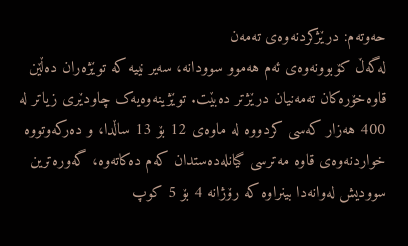حەوتەم: درێژکردنەوەی تەمەن
لەگەڵ کۆبوونەوەی ئەم هەموو سوودانە، سەیر نییە کە توێژەران دەڵێن قاوەخۆرەکان تەمەنیان درێژتر دەبێت. توێژینەوەیەک چاودێری زیاتر لە 400 هەزار کەسی کردووە لە ماوەی 12 بۆ 13 ساڵدا، و دەرکەوتووە خواردنەوەی قاوە مەترسی گیانلەدەستدان کەم دەکاتەوە، گەورەترین سوودیش لەوانەدا بینراوە کە رۆژانە 4 بۆ 5 کوپ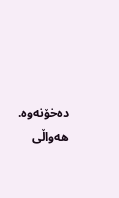دەخۆنەوە.
هەواڵی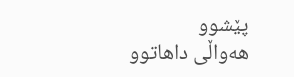پێشوو
هەواڵی داهاتوو